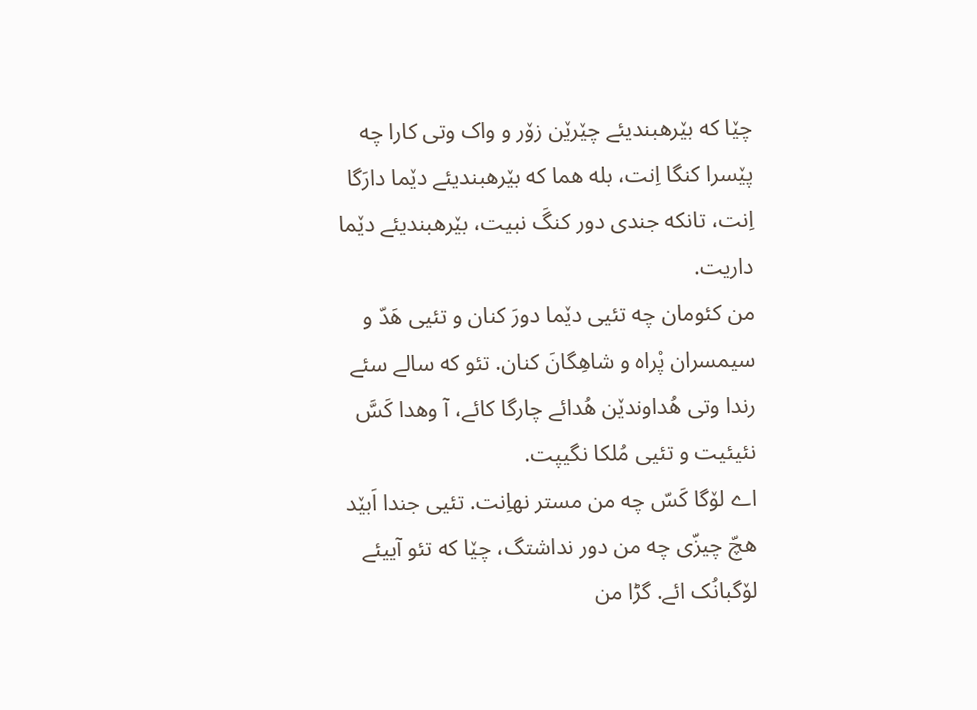چێا که بێرهبندیئے چێرێن زۆر و واک وتی کارا چه پێسرا کنگا اِنت، بله هما که بێرهبندیئے دێما دارَگا اِنت، تانکه جندی دور کنگَ نبیت، بێرهبندیئے دێما داریت.
من کئومان چه تئیی دێما دورَ کنان و تئیی هَدّ و سیمسران پْراه و شاهِگانَ کنان. تئو که سالے سئے رندا وتی هُداوندێن هُدائے چارگا کائے، آ وهدا کَسَّ نئیئیت و تئیی مُلکا نگیپت.
اے لۆگا کَسّ چه من مستر نهاِنت. تئیی جندا اَبێد هچّ چیزّی چه من دور نداشتگ، چێا که تئو آییئے لۆگبانُک ائے. گڑا من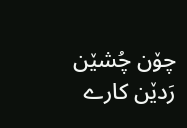چۆن چُشێن رَدێن کارے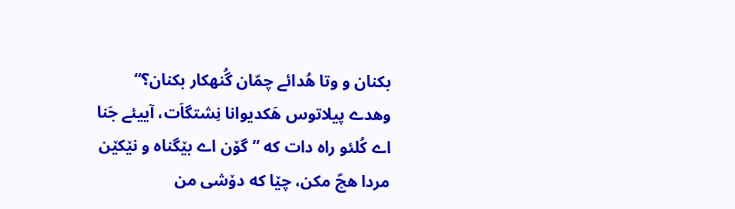بکنان و وتا هُدائے چمّان گُنهکار بکنان؟“
وهدے پیلاتوس هَکدیوانا نِشتگاَت، آییئے جَنا اے کُلئو راه دات که ”گۆن اے بێگناه و نێکێن مردا هچّ مکن، چێا که دۆشی من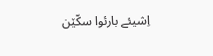اِشیئے بارئوا سکّێن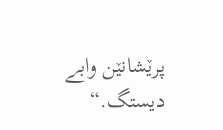پرێشانێن وابے دیستگ.“